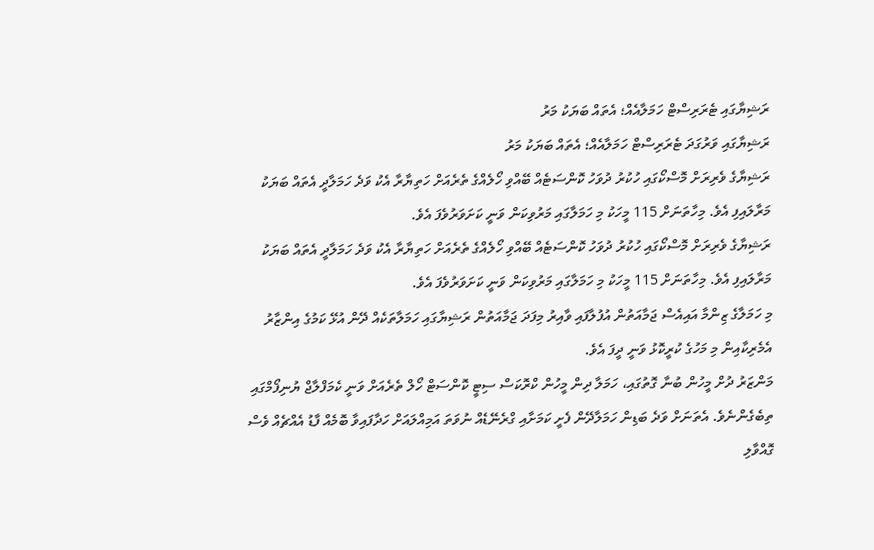ރަޝިޔާގައި ޓެރަރިސްޓް ހަމަލާއެއް؛ އެތައް ބަޔަކު މަރު
ރަޝިޔާގައި ވަރުގަދަ ޓެރަރިސްޓް ހަމަލާއެއް؛ އެތައް ބަޔަކު މަރު
ރަޝިޔާގެ ވެރިރަށް މޮސްކޯގައި ހުކުރު ދުވަހު ކޮންސަޓެއް ބޭއްވި ހޯލެއްގެ ތެރެއަށް ހަތިޔާރާ އެކު ވަދެ ހަމަލާދީ އެތައް ބަޔަކު މަރާލައިފި އެވެ. މިހާތަނަށް 115 މީހަކު މި ހަމަލާގައި މަރުވިކަން ވަނީ ކަށަވަރުވެފަ އެވެ.
ރަޝިޔާގެ ވެރިރަށް މޮސްކޯގައި ހުކުރު ދުވަހު ކޮންސަޓެއް ބޭއްވި ހޯލެއްގެ ތެރެއަށް ހަތިޔާރާ އެކު ވަދެ ހަމަލާދީ އެތައް ބަޔަކު މަރާލައިފި އެވެ. މިހާތަނަށް 115 މީހަކު މި ހަމަލާގައި މަރުވިކަން ވަނީ ކަށަވަރުވެފަ އެވެ.
މި ހަމަލާގެ ޒިންމާ އައިއެސް ޖަމާއަތުން އުފުލާފައި ވާއިރު މިފަދަ ޖަމާއަތުން ރަޝިޔާގައި ހަމަލާތަކެއް ދޭން އުޅޭ ކަމުގެ އިންޒާރު އެމެރިކާއިން މި މަހުގެ ކުރީކޮޅު ވަނީ ދީފަ އެވެ.
މަންޒަރު ދުށް މީހުން ބުނާ ގޮތުގައި، ހަމަލާ ދިން މީހުން ކްރޮކަސް ސިޓީ ކޮންސަޓް ހޯލް ތެރެއަށް ވަނީ ކެމަފްލާޖް ޔުނިފޯމްގައި ތިބެގެންނެވެ. އެތަނަށް ވަދެ ބަޑިން ހަމަލާދޭން ފެށީ ކަމަށާއި ގްރެނޭޑެއް ނުވަތަ އަމިއްލައަށް ހަދާފައިވާ ބޮމެއް ފާޑު އެއްޗެއް ވެސް ގޮއްވާލި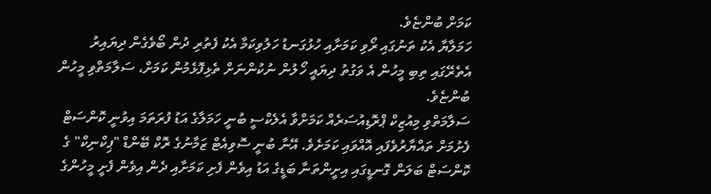ކަމަށް ބުންޏެވެ.
ހަމަލާޔާ އެކު ތަނުގައި ރޯވި ކަމަށާއި ހުޅުގަނޑު ހަލުވިކަމާ އެކު ފެތުރި ދުން ބޯވެގެން ދިޔައިރު އެތެރޭގައި ތިބި މީހުން އެ ވަގުތު ދިޔައީ ހޯލުން ނުކުންނަށް ތެޅިފޮޅެމުން ކަމަށް، ސަލާމަތްވި މީހުން ބުންޏެވެ.
ސަލާމަތްވި މިއުޒިކް ޕްރޮޑިއުސަރެއް ކަމަށްވާ އެލެކްސީ ބުނީ ހަމަލާގެ އަޑު ފުރަތަމަ އިވުނީ ކޮންސަޓް ފެށުމަށް ތައްޔާރުވެފައި އޮއްވައި ކަމަށެވެ. އޭނާ ބުނީ ސޮވިއެޓް ޒަމާނުގެ ރޮކް ބޭންޑް "ޕިކްނިކް" ގެ ކޮންސަޓް ބަލަން ގޮނޑީގައި އިށީންތަނާ ބަޑީގެ އަޑު އިވެން ފެށި ކަމަށާއި ދެން އިވެން ފެށީ މީހުންގެ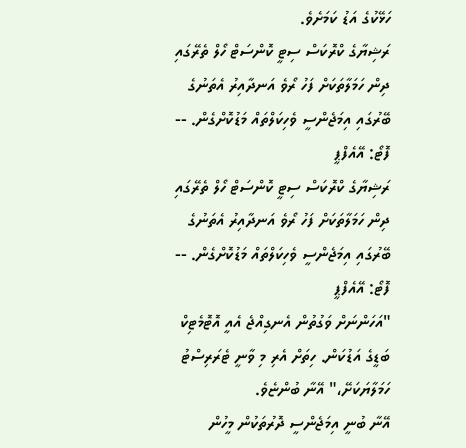ހަޅޭކުގެ އަޑު ކަމަށެވެ.
ރަޝިޔާގެ ކްރޮކަސް ސިޓީ ކޮންސަޓް ހޯލް ތެރޭގައި ދިން ހަމަލާތަކަށް ފަހު ރޯވެ އަނދާއިރު އެތަނުގެ ބޭރުގައި އިމަޖެންސީ ވެހިކަލްތައް މަޑުކޮށްގެން. -- ފޮޓޯ: އޭއެފްޕީ
ރަޝިޔާގެ ކްރޮކަސް ސިޓީ ކޮންސަޓް ހޯލް ތެރޭގައި ދިން ހަމަލާތަކަށް ފަހު ރޯވެ އަނދާއިރު އެތަނުގެ ބޭރުގައި އިމަޖެންސީ ވެހިކަލްތައް މަޑުކޮށްގެން. -- ފޮޓޯ: އޭއެފްޕީ
"އަހަންނަށް ވަގުތުން އެނގިއްޖެ އެއީ އޮޓޮމެޓިކް ބަޑީގެ އަޑުކަން. ހިތަށް އެރި މި ވާނީ ޓެރަރިސްޓު ހަމަލާޔަކަށޭ،" އޭނާ ބުންޏެވެ.
އޭނާ ބުނީ އިމަޖެންސީ ދޮރުތަކުން މީހުން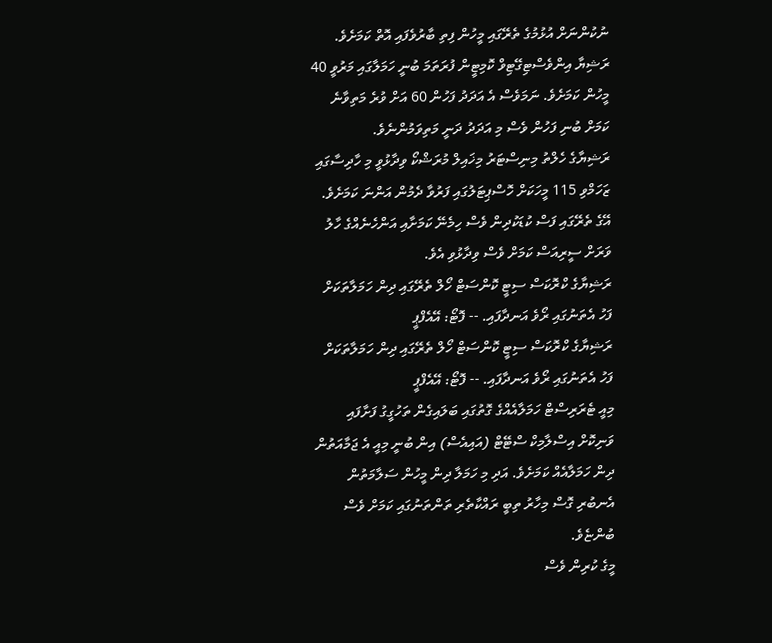ނުކުންނަށް އުޅުމުގެ ތެރޭގައި މީހުން ފިތި ބާރުވެފައި އޮތް ކަމަށެވެ.
ރަޝިޔާ އިންވެސްޓިގޭޓިވް ކޮމިޓީން ފުރަތަމަ ބުނީ ހަމަލާގައި މަރުވީ 40 މީހުން ކަމަށެވެ. ނަމަވެސް އެ އަދަދު ފަހުން 60 އަށް ވުރެ މަތިވާނެ ކަމަށް ބުނި ފަހުން ވެސް މި އަދަދު ދަނީ މަތިވަމުންނެވެ.
ރަޝިޔާގެ ހެލްތު މިނިސްޓަރު މިޚައިލް މުރަޝްކޯ ވިދާޅުވީ މި ހާދިސާގައި ޒަހަމްވި 115 މީހަކަށް ހޮސްޕިޓަލުގައި ފަރުވާ ދެމުން އަންނަ ކަމަށެވެ. އޭގެ ތެރޭގައި ފަސް ކުޑަކުދިން ވެސް ހިމެނޭ ކަމަށާއި އަންހެނެއްގެ ހާލު ވަރަށް ސީރިއަސް ކަމަށް ވެސް ވިދާޅުވި އެވެ.
ރަޝިޔާގެ ކްރޮކަސް ސިޓީ ކޮންސަޓް ހޯލް ތެރޭގައި ދިން ހަމަލާތަކަށް ފަހު އެތަނުގައި ރޯވެ އަނދާފައި. -- ފޮޓޯ: އޭއެފްޕީ
ރަޝިޔާގެ ކްރޮކަސް ސިޓީ ކޮންސަޓް ހޯލް ތެރޭގައި ދިން ހަމަލާތަކަށް ފަހު އެތަނުގައި ރޯވެ އަނދާފައި. -- ފޮޓޯ: އޭއެފްޕީ
މިއީ ޓެރަރިސްޓް ހަމަލާއެއްގެ ގޮތުގައި ބަލައިގެން ތަހުގީގު ފަށާފައި ވަނިކޮށް އިސްލާމިކް ސްޓޭޓް (އައިއެސް) އިން ބުނީ މިއީ އެ ޖަމާއަތުން ދިން ހަމަލާއެއް ކަމަށެވެ. އަދި މި ހަމަލާ ދިން މީހުން ސަލާމަތުން އެނބުރި ގޮސް މިހާރު ތިބީ ރައްކާތެރި ތަންތަނުގައި ކަމަށް ވެސް ބުންޏެވެ.
މީގެ ކުރިން ވެސް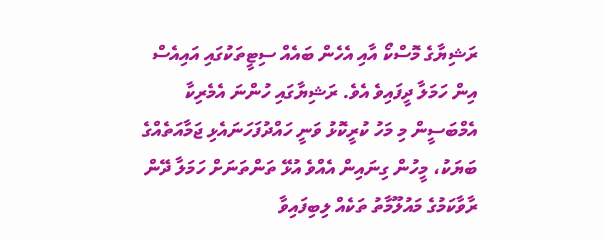ރަޝިޔާގެ މޮސްކޯ އާއި އެހެން ބައެއް ސިޓީތަކުގައި އައިއެސް އިން ހަމަލާ ދީފައިވެ އެވެ. ރަޝިޔާގައި ހުންނަ އެމެރިކާ އެމްބަސީން މި މަހު ކުރީކޮޅު ވަނީ ހައްދުފަހަނައެޅި ޖަމާއަތެއްގެ ބަޔަކު، މީހުން ގިނައިން އެއްވެ އުޅޭ ތަންތަނަށް ހަމަލާ ދޭން ރާވާކަމުގެ މައުލޫމާތު ތަކެއް ލިބިފައިވާ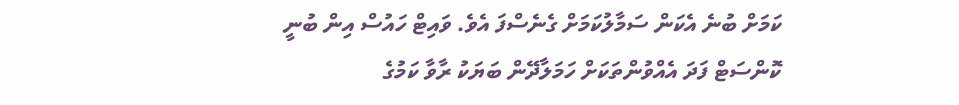ކަމަށް ބުނެ އެކަން ސަމާލުކަމަށް ގެނެސްފަ އެވެ. ވައިޓް ހައުސް އިން ބުނީ ކޮންސަޓް ފަދަ އެއްވުންތަކަށް ހަމަލާދޭން ބަޔަކު ރާވާ ކަމުގެ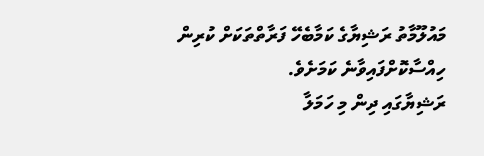މައުލޫމާތު ރަޝިޔާގެ ކަމާބެހޭ ފަރާތްތަކަށް ކުރިން ހިއްސާކޮށްފައިވާނެ ކަމަށެވެ.
ރަޝިޔާގައި ދިން މި ހަމަލާ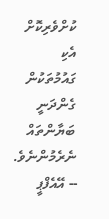ކުށްވެރިކޮށް އެކި ގައުމުތަކުން ގެންދަނީ ބަޔާންތައް ނެރެމުންނެވެ. -- އޭއެފްޕީ